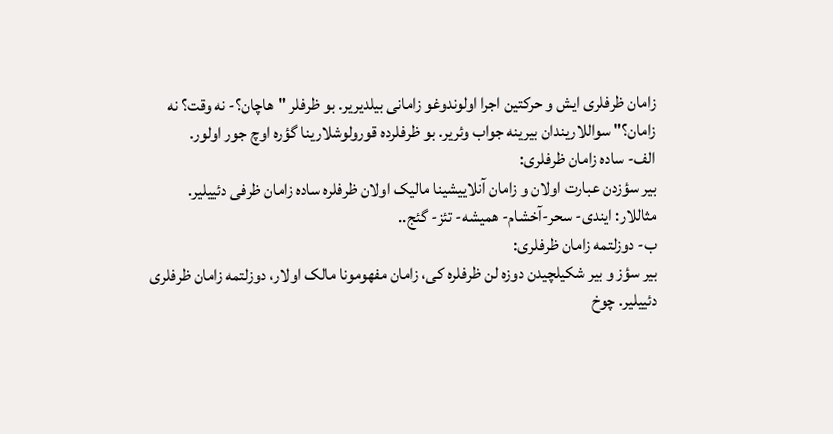زامان ظرفلری ایش و حرکتین اجرا اولوندوغو زامانی بیلدیریر. بو ظرفلر "هاچان؟- نه وقت؟ نه زامان؟" سواللاریندان بیرینه جواب وئریر. بو ظرفلرده قورولوشلارینا گؤره اوچ جور اولور.
الف- ساده زامان ظرفلری:
بیر سؤزدن عبارت اولان و زامان آنلاییشینا مالیک اولان ظرفلره ساده زامان ظرفی دئییلیر. مثاللار: ایندی- سحر-آخشام- همیشه- تئز- گئج..
ب- دوزلتمه زامان ظرفلری:
بیر سؤز و بیر شکیلچیدن دوزه لن ظرفلره کی، زامان مفهومونا مالک اولار، دوزلتمه زامان ظرفلری دئییلیر. چوخ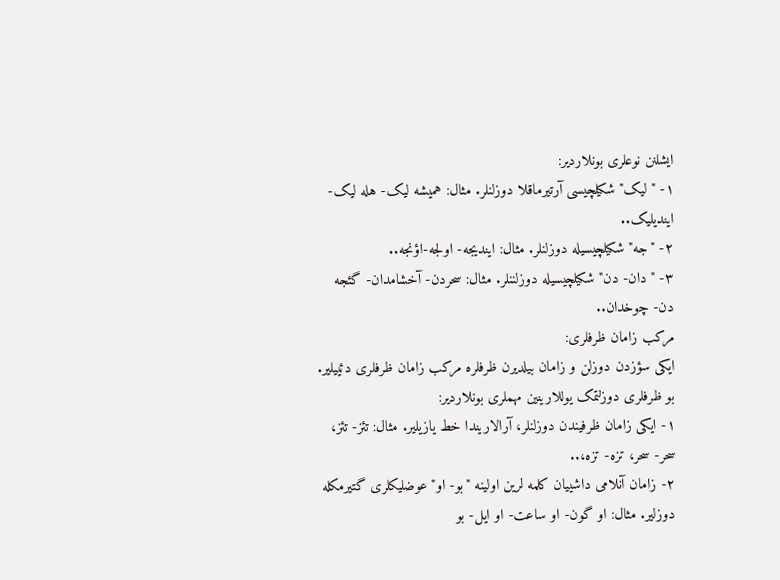ایشلنن نوعلری بونلاردیر:
١- "لیک" شکیلچیسی آرتیرماقلا دوزلنلر. مثال: همیشه لیک- هله لیک- ایندیلیک..
٢- "جه" شکیلچیسیله دوزلنلر. مثال: ایندیجه- اولجه-اؤنجه..
٣- "دان- دن" شکیلچیسیله دوزلننلر. مثال: سحردن- آخشامدان- گئجه دن- چوخدان..
مرکب زامان ظرفلری:
ایکی سؤزدن دوزلن و زامان بیلدیرن ظرفلره مرکب زامان ظرفلری دئییلیر. بو ظرفلری دوزلتمک یوللارینین مهملری بونلاردیر:
١- ایکی زامان ظرفیندن دوزلنلر، آرالاریندا خط یازیلیر. مثال: تئز- تئز، سحر- سحر، تزه- تزه،..
٢- زامان آنلامی داشییان کلمه لرین اولینه "بو- او" عوضلیکلری گتیرمکله دوزلیر. مثال: او گون- او ساعت- او ایل- بو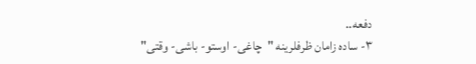دفعه..
٣- ساده زامان ظرفلرینه "چاغی- اوستو- باشی- وقتی"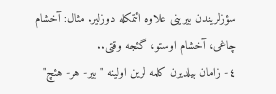سؤزلریندن بیرینی علاوه ائتمکله دوزلیر. مثال: آخشام چاغی، آخشام اوستو، گئجه وقتی..
٤- زامان بیلدیرن کلمه لرین اولینه " بیر- هر- هئچ"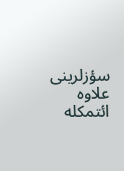سؤزلرینی علاوه ائتمکله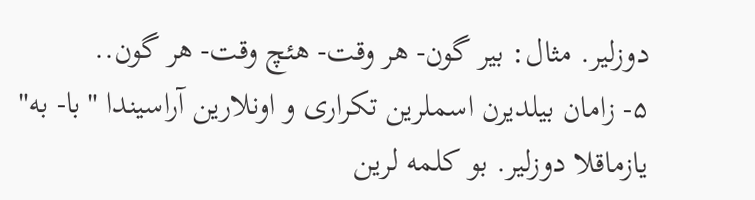دوزلیر. مثال: بیر گون- هر وقت- هئچ وقت- هر گون..
۵- زامان بیلدیرن اسملرین تکراری و اونلارین آراسیندا "با- به" یازماقلا دوزلیر. بو کلمه لرین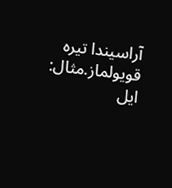آراسیندا تیره قویولماز.مثال: ایل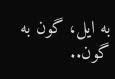به ایل، گون به گون..